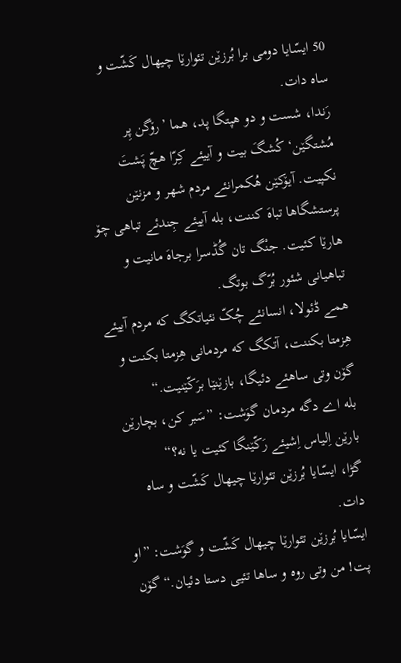50 ایسّایا دومی برا بُرزێن تئوارێا چیهال کَشّت و ساه دات.
رَندا، شست و دو هپتگا پد، هما ’رۆگن پِر مُشتگێن‘ کُشگَ بیت و آییئے کِرّا هچّ پَشتَ نکپیت. آیۆکێن هُکمرانئے مردم شهر و مزنێن پرستشگاها تباهَ کننت، بله آییئے جِندئے تباهی چۆ هارێا کئیت. جنْگ تان گُڈسرا برجاهَ مانیت و تباهیانی شئور بُرّگ بوتگ.
همے ڈئولا، انسانئے چُکّ نئیاتکگ که مردم آییئے هِزمتا بکننت، آتکگ که مردمانی هِزمتا بکنت و گۆن وتی ساهئے دئیگا، بازێنێا برَکّێنیت.“
بله اے دگه مردمان گوَشت: ”سَبر کن، بچارێن بارێن اِلیاس اِشیئے رَکّێنگا کئیت یا نه؟“
گڑا، ایسّایا بُرزێن تئوارێا چیهال کَشّت و ساه دات.
ایسّایا بُرزێن تئوارێا چیهال کَشّت و گوَشت: ”او پت! من وتی روه و ساها تئیی دستا دئیان.“ گۆن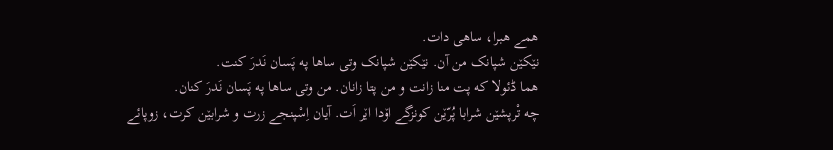همے هبرا، ساهی دات.
نێکێن شپانک من آن. نێکێن شپانک وتی ساها په پَسان نَدرَ کنت.
هما ڈئولا که پت منا زانت و من پتا زانان. من وتی ساها په پَسان نَدرَ کنان.
چه تْرپشێن شرابا پُرّێن کونزگے اۆدا اێر اَت. آیان اِسْپنجے زرت و شرابێن کرت، زوپائے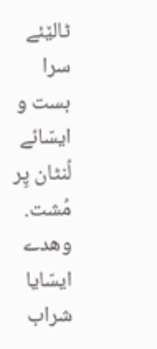ٹالێئے سرا بست و ایسّائے لُنٹان پِر مُشت.
وهدے ایسّایا شراب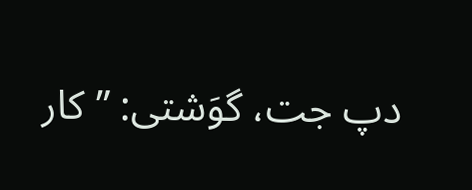دپ جت، گوَشتی: ”کار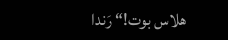هلاس بوت!“ رَندا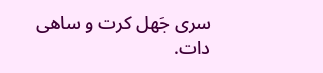سری جَهل کرت و ساهی دات.